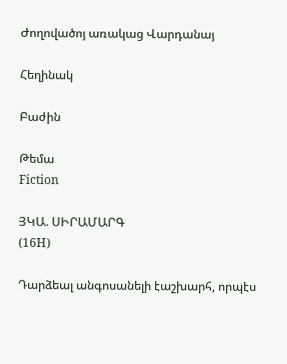Ժողովածոյ առակաց Վարդանայ

Հեղինակ

Բաժին

Թեմա
Fiction

ՅԿԱ. ՍԻՐԱՄԱՐԳ
(16H)

Դարձեալ անգոսանելի էաշխարհ, որպէս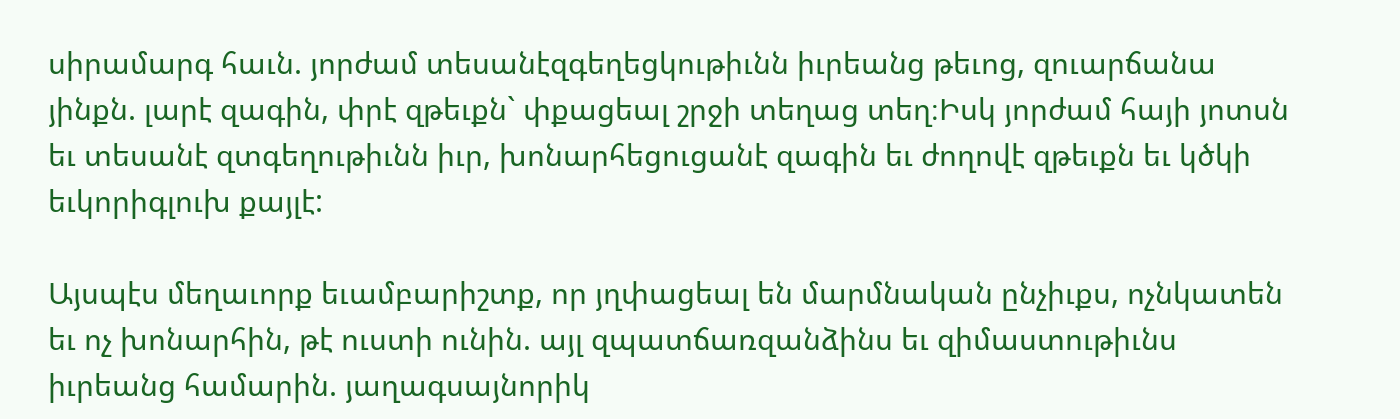սիրամարգ հաւն. յորժամ տեսանէզգեղեցկութիւնն իւրեանց թեւոց, զուարճանա յինքն. լարէ զագին, փրէ զթեւքն` փքացեալ շրջի տեղաց տեղ։Իսկ յորժամ հայի յոտսն եւ տեսանէ զտգեղութիւնն իւր, խոնարհեցուցանէ զագին եւ ժողովէ զթեւքն եւ կծկի եւկորիգլուխ քայլէ:

Այսպէս մեղաւորք եւամբարիշտք, որ յղփացեալ են մարմնական ընչիւքս, ոչնկատեն եւ ոչ խոնարհին, թէ ուստի ունին. այլ զպատճառզանձինս եւ զիմաստութիւնս իւրեանց համարին. յաղագսայնորիկ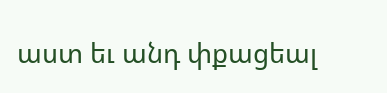աստ եւ անդ փքացեալ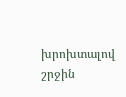խրոխտալով շրջին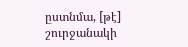ըստնմա, [թէ] շուրջանակի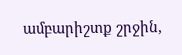ամբարիշտք շրջին,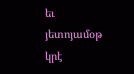եւ յետոյամօթ կրէ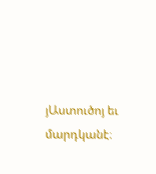յԱստուծոյ եւ մարդկանէ։